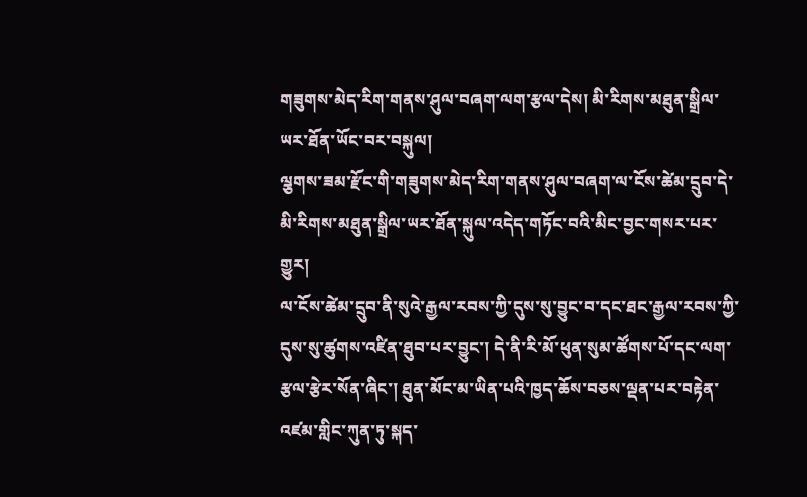གཟུགས་མེད་རིག་གནས་ཤུལ་བཞག་ལག་རྩལ་དེས། མི་རིགས་མཐུན་སྒྲིལ་ཡར་ཐོན་ཡོང་བར་བསྐུལ།
ལྕགས་ཟམ་རྫོང་གི་གཟུགས་མེད་རིག་གནས་ཤུལ་བཞག་ལ་ངོས་ཚེམ་དྲུབ་དེ་མི་རིགས་མཐུན་སྒྲིལ་ཡར་ཐོན་སྐུལ་འདེད་གཏོང་བའི་མིང་བྱང་གསར་པར་གྱུར།
ལ་ངོས་ཚེམ་དྲུབ་ནི་སུའེ་རྒྱལ་རབས་ཀྱི་དུས་སུ་བྱུང་བ་དང་ཐང་རྒྱལ་རབས་ཀྱི་དུས་སུ་ཚུགས་འཛིན་ཐུབ་པར་བྱུང་། དེ་ནི་རི་མོ་ཕུན་སུམ་ཚོགས་པོ་དང་ལག་རྩལ་རྩེར་སོན་ཞིང་། ཐུན་མོང་མ་ཡིན་པའི་ཁྱད་ཆོས་བཅས་ལྡན་པར་བརྟེན་འཛམ་གླིང་ཀུན་ཏུ་སྐད་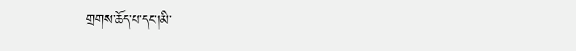གྲགས་ཆོད་པ་དང་།མི་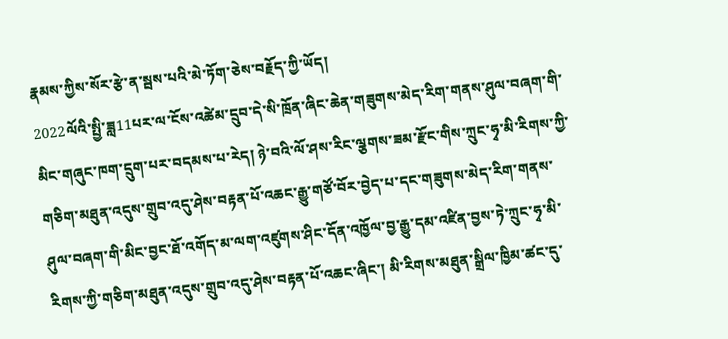རྣམས་ཀྱིས་སོར་རྩེ་ན་སྦས་པའི་མེ་ཏོག་ཅེས་བརྗོད་ཀྱི་ཡོད།
2022ལོའི་སྤྱི་ཟླ11པར་ལ་ངོས་འཚེམ་དྲུབ་དེ་སི་ཁྲོན་ཞིང་ཆེན་གཟུགས་མེད་རིག་གནས་ཤུལ་བཞག་གི་མིང་གཞུང་ཁག་དྲུག་པར་བདམས་པ་རེད། ཉེ་བའི་ལོ་ཤས་རིང་ལྕགས་ཟམ་རྫོང་གིས་ཀྲུང་ཧྭ་མི་རིགས་ཀྱི་གཅིག་མཐུན་འདུས་གྲུབ་འདུ་ཤེས་བརྟན་པོ་འཆང་རྒྱུ་གཙོ་བོར་བྱེད་པ་དང་གཟུགས་མེད་རིག་གནས་ཤུལ་བཞག་གི་མིང་བྱང་ཐོ་འགོད་མ་ལག་འཛུགས་ཤིང་དོན་འཁྱོལ་བྱ་རྒྱུ་དམ་འཛིན་བྱས་ཏེ་ཀྲུང་ཧྭ་མི་རིགས་ཀྱི་གཅིག་མཐུན་འདུས་གྲུབ་འདུ་ཤེས་བརྟན་པོ་འཆང་ཞིང་། མི་རིགས་མཐུན་སྒྲིལ་ཁྱིམ་ཚང་དུ་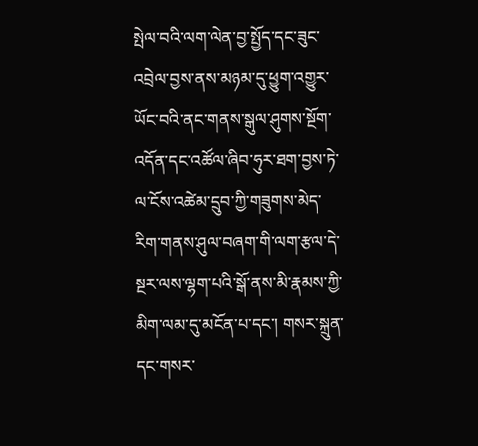སྤེལ་བའི་ལག་ལེན་བྱ་སྤྱོད་དང་ཟུང་འབྲེལ་བྱས་ནས་མཉམ་དུ་ཕྱུག་འགྱུར་ཡོང་བའི་ནང་གནས་སྒུལ་ཤུགས་སྔོག་འདོན་དང་འཚོལ་ཞིབ་ཧུར་ཐག་བྱས་ཏེ་ལ་ངོས་འཚེམ་དྲུབ་ཀྱི་གཟུགས་མེད་རིག་གནས་ཤུལ་བཞག་གི་ལག་རྩལ་དེ་སྔར་ལས་ལྷག་པའི་སྒོ་ནས་མི་རྣམས་ཀྱི་མིག་ལམ་དུ་མངོན་པ་དང་། གསར་སྐྲུན་དང་གསར་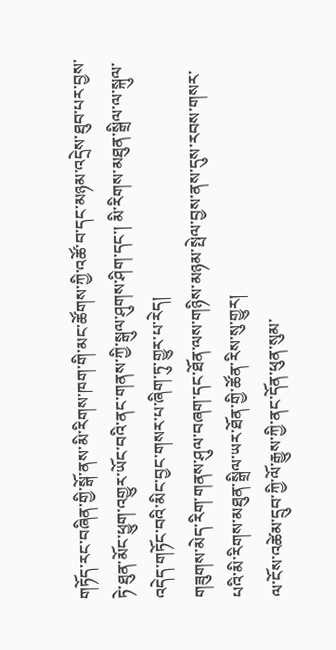གཏོད་རང་བཞིན་གྱི་སྒོ་ནས་མི་རིགས་ཁག་གི་མང་ཚོགས་ཀྱི་འཚོ་བ་དང་མཉམ་འདྲེས་ཐུབ་པར་བྱས་ཏེ་ཐུན་མོང་ཕྱུག་འགྱུར་ཡོང་བའི་ནང་གནས་ཀྱི་སྒུལ་ཤུགས་ཤིག་དང་། མི་རིགས་མཐུན་སྒྲིལ་ལ་སྐུལ་འདེད་གཏོང་བའི་མིང་བྱང་གསར་པ་ཞིག་ཏུ་གྱུར་པ་རེད།
གཟུགས་མེད་རིག་གནས་ཤུལ་བཞག་དང་ཐོན་ལས་གཉིས་མཉམ་སྤེལ་བྱས་ནས་དུས་རབས་གསར་པའི་མི་རིགས་མཐུན་སྒྲིལ་ཡར་ཐོན་གྱི་ཚོན་རིས་སུ་གྱུར།
ལ་ངོས་འཚེམ་དྲུབ་ཀྱི་ལོ་རྒྱུས་ཀྱི་ནང་དོན་ཕུན་སུམ་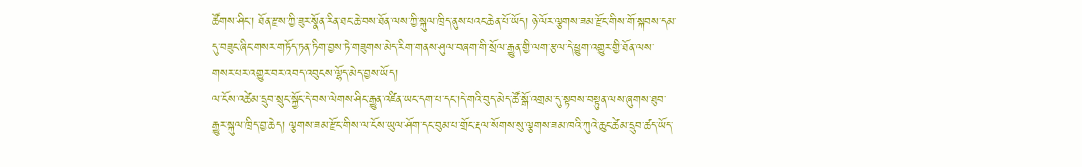ཚོགས་ཤིང་། ཐོན་རྫས་ཀྱི་ཟུར་སྣོན་རིན་ཐང་ཆེ་བས་ཐོན་ལས་ཀྱི་སྐུལ་ཁྲིད་ནུས་པའང་ཆེན་པོ་ཡོད། ཉེ་ལོར་ལྕགས་ཟམ་རྫོང་གིས་གོ་སྐབས་དམ་དུ་བཟུང་ཞིང་གསར་གཏོད་ཏན་ཏིག་བྱས་ཏེ་གཟུགས་མེད་རིག་གནས་ཤུལ་བཞག་གི་སྲོལ་རྒྱུན་གྱི་ལག་རྩལ་དེ་ཕྱུག་འགྱུར་གྱི་ཐོན་ལས་གསར་པར་འགྱུར་བར་འབད་འབུངས་ལྷོད་མེད་བྱས་ཡོད།
ལ་ངོས་འཚེམ་དྲུབ་སྲུང་སྐྱོང་དེ་བས་ལེགས་ཤིང་རྒྱུན་འཛིན་ཡང་དག་པ་དང་།དེ་གའི་བུད་མེད་ཚོ་སྒོ་འགྲམ་དུ་སྟབས་བསྟུན་ལས་ཞུགས་ཐུབ་རྒྱུར་སྐུལ་ཁྲིད་བྱ་ཆེད། ལྕགས་ཟམ་རྫོང་གིས་ལ་ངོས་ཡུལ་ཤོག་དང་བུམ་པ་གྲོང་རྡལ་སོགས་སུ་ལྕགས་ཟམ་ཁའི་ཀུའེ་ཆུང་ཚེམ་དྲུབ་ཚད་ཡོད་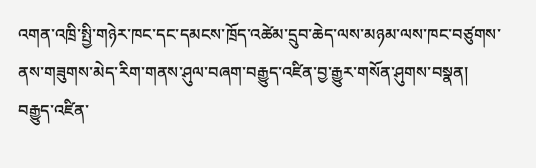འགན་འཁྲི་སྤྱི་གཉེར་ཁང་དང་དམངས་ཁྲོད་འཚེམ་དྲུབ་ཆེད་ལས་མཉམ་ལས་ཁང་བཙུགས་ནས་གཟུགས་མེད་རིག་གནས་ཤུལ་བཞག་བརྒྱུད་འཛིན་བྱ་རྒྱུར་གསོན་ཤུགས་བསྣན།
བརྒྱུད་འཛིན་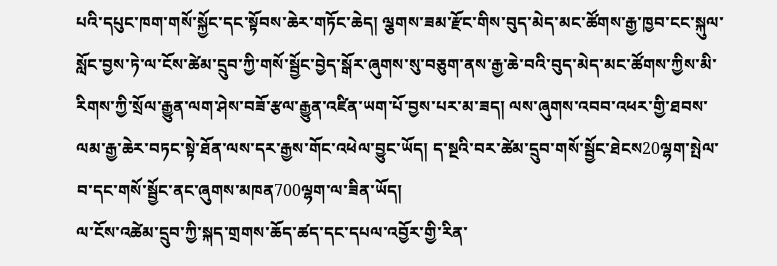པའི་དཔུང་ཁག་གསོ་སྐྱོང་དང་སྟོབས་ཆེར་གཏོང་ཆེད། ལྕགས་ཟམ་རྫོང་གིས་བུད་མེད་མང་ཚོགས་རྒྱ་ཁྱབ་ངང་སྐུལ་སློང་བྱས་ཏེ་ལ་ངོས་ཚེམ་དྲུབ་ཀྱི་གསོ་སྦྱོང་བྱེད་སྒོར་ཞུགས་སུ་བཅུག་ནས་རྒྱ་ཆེ་བའི་བུད་མེད་མང་ཚོགས་ཀྱིས་མི་རིགས་ཀྱི་སྲོལ་རྒྱུན་ལག་ཤེས་བཟོ་རྩལ་རྒྱུན་འཛིན་ཡག་པོ་བྱས་པར་མ་ཟད། ལས་ཞུགས་འབབ་འཕར་གྱི་ཐབས་ལམ་རྒྱ་ཆེར་བཏང་སྟེ་ཐོན་ལས་དར་རྒྱས་གོང་འཕེལ་བྱུང་ཡོད། ད་སྔའི་བར་ཚེམ་དྲུབ་གསོ་སྦྱོང་ཐེངས20ལྷག་སྤེལ་བ་དང་གསོ་སྦྱོང་ནང་ཞུགས་མཁན700ལྷག་ལ་ཟིན་ཡོད།
ལ་ངོས་འཚེམ་དྲུབ་ཀྱི་སྐད་གྲགས་ཆོད་ཚད་དང་དཔལ་འབྱོར་གྱི་རིན་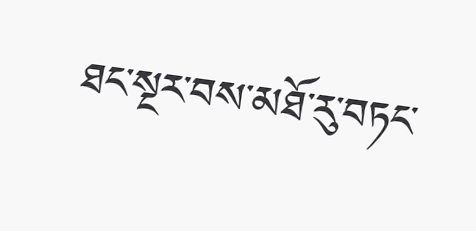ཐང་སྔར་བས་མཐོ་རུ་བཏང་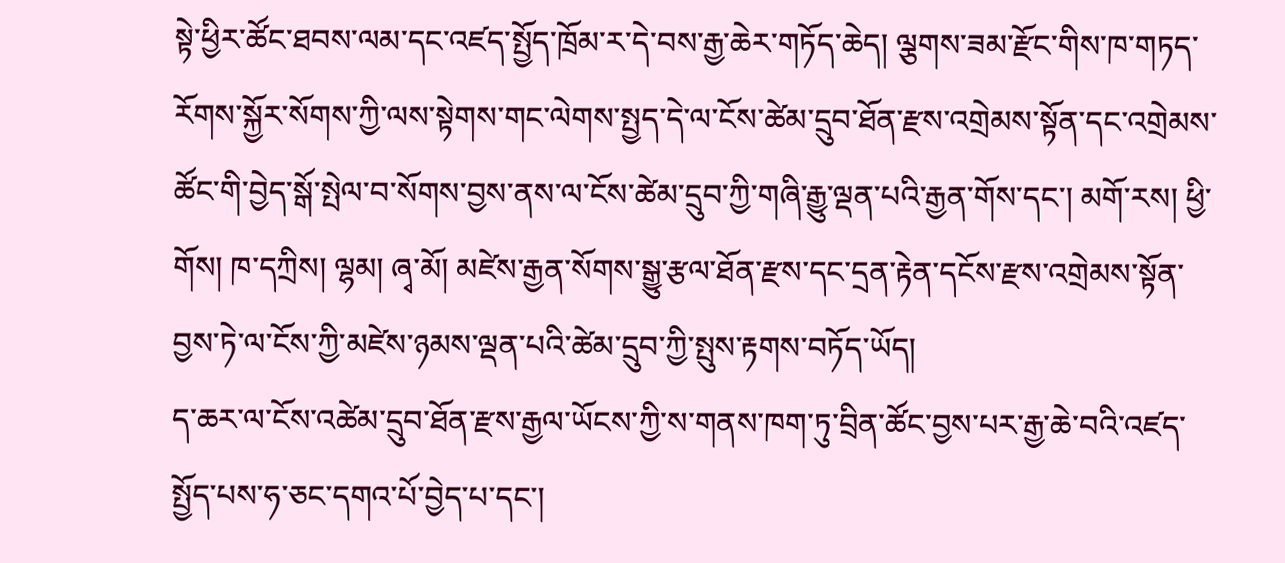སྟེ་ཕྱིར་ཚོང་ཐབས་ལམ་དང་འཛད་སྤྱོད་ཁྲོམ་ར་དེ་བས་རྒྱ་ཆེར་གཏོད་ཆེད། ལྕགས་ཟམ་རྫོང་གིས་ཁ་གཏད་རོགས་སྐྱོར་སོགས་ཀྱི་ལས་སྟེགས་གང་ལེགས་སྤྱད་དེ་ལ་ངོས་ཚེམ་དྲུབ་ཐོན་རྫས་འགྲེམས་སྟོན་དང་འགྲེམས་ཚོང་གི་བྱེད་སྒོ་སྤེལ་བ་སོགས་བྱས་ནས་ལ་ངོས་ཚེམ་དྲུབ་ཀྱི་གཞི་རྒྱུ་ལྡན་པའི་རྒྱན་གོས་དང་། མགོ་རས། ཕྱི་གོས། ཁ་དཀྲིས། ལྷམ། ཞྭ་མོ། མཛེས་རྒྱན་སོགས་སྒྱུ་རྩལ་ཐོན་རྫས་དང་དྲན་རྟེན་དངོས་རྫས་འགྲེམས་སྟོན་བྱས་ཏེ་ལ་ངོས་ཀྱི་མཛེས་ཉམས་ལྡན་པའི་ཚེམ་དྲུབ་ཀྱི་སྤུས་རྟགས་བཏོད་ཡོད།
ད་ཆར་ལ་ངོས་འཚེམ་དྲུབ་ཐོན་རྫས་རྒྱལ་ཡོངས་ཀྱི་ས་གནས་ཁག་ཏུ་བྲིན་ཚོང་བྱས་པར་རྒྱ་ཆེ་བའི་འཛད་སྤྱོད་པས་ཧ་ཅང་དགའ་པོ་བྱེད་པ་དང་།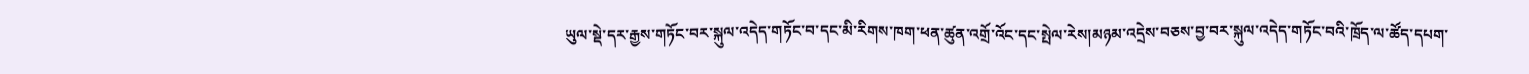ཡུལ་སྡེ་དར་རྒྱས་གཏོང་བར་སྐུལ་འདེད་གཏོང་བ་དང་མི་རིགས་ཁག་ཕན་ཚུན་འགྲོ་འོང་དང་སྤེལ་རེས།མཉམ་འདྲེས་བཅས་བྱ་བར་སྐུལ་འདེད་གཏོང་བའི་ཁྲོད་ལ་ཚོད་དཔག་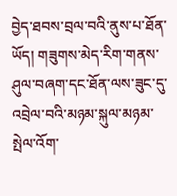བྱེད་ཐབས་བྲལ་བའི་ནུས་པ་ཐོན་ཡོད། གཟུགས་མེད་རིག་གནས་ཤུལ་བཞག་དང་ཐོན་ལས་ཟུང་དུ་འབྲེལ་བའི་མཉམ་སྐུལ་མཉམ་སྤེལ་འོག་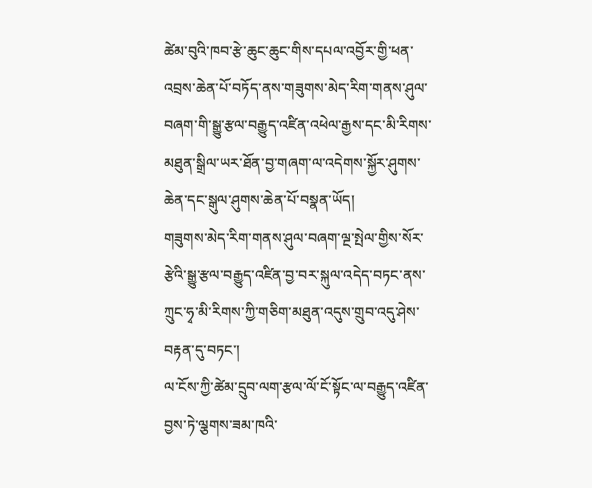ཚེམ་བུའི་ཁབ་རྩེ་ཆུང་ཆུང་གིས་དཔལ་འབྱོར་གྱི་ཕན་འབྲས་ཆེན་པོ་བཏོད་ནས་གཟུགས་མེད་རིག་གནས་ཤུལ་བཞག་གི་སྒྱུ་རྩལ་བརྒྱུད་འཛིན་འཕེལ་རྒྱས་དང་མི་རིགས་མཐུན་སྒྲིལ་ཡར་ཐོན་བྱ་གཞག་ལ་འདེགས་སྐྱོར་ཤུགས་ཆེན་དང་སྒུལ་ཤུགས་ཆེན་པོ་བསྣན་ཡོད།
གཟུགས་མེད་རིག་གནས་ཤུལ་བཞག་ལྔ་སྤེལ་གྱིས་སོར་རྩེའི་སྒྱུ་རྩལ་བརྒྱུད་འཛིན་བྱ་བར་སྐུལ་འདེད་བཏང་ནས་ཀྲུང་ཧྭ་མི་རིགས་ཀྱི་གཅིག་མཐུན་འདུས་གྲུབ་འདུ་ཤེས་བརྟན་དུ་བཏང་།
ལ་ངོས་ཀྱི་ཚེམ་དྲུབ་ལག་རྩལ་ལོ་ངོ་སྟོང་ལ་བརྒྱུད་འཛིན་བྱས་ཏེ་ལྕགས་ཟམ་ཁའི་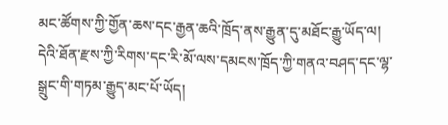མང་ཚོགས་ཀྱི་གྱོན་ཆས་དང་རྒྱན་ཆའི་ཁྲོད་ནས་རྒྱུན་དུ་མཐོང་རྒྱུ་ཡོད་ལ། དེའི་ཐོན་རྫས་ཀྱི་རིགས་དང་རི་མོ་ལས་དམངས་ཁྲོད་ཀྱི་གནའ་བཤད་དང་ལྷ་སྒྲུང་གི་གཏམ་རྒྱུད་མང་པོ་ཡོད།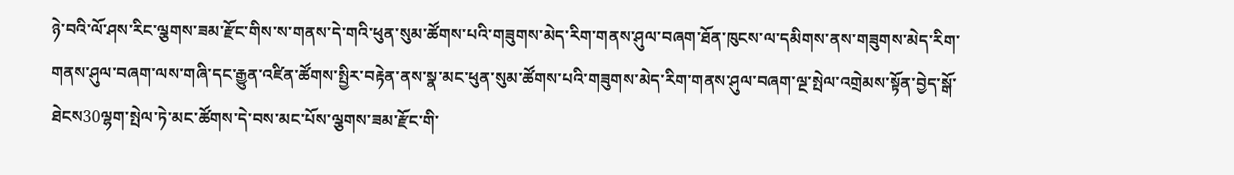ཉེ་བའི་ལོ་ཤས་རིང་ལྕགས་ཟམ་རྫོང་གིས་ས་གནས་དེ་གའི་ཕུན་སུམ་ཚོགས་པའི་གཟུགས་མེད་རིག་གནས་ཤུལ་བཞག་ཐོན་ཁུངས་ལ་དམིགས་ནས་གཟུགས་མེད་རིག་གནས་ཤུལ་བཞག་ལས་གཞི་དང་རྒྱུན་འཛིན་ཚོགས་སྤྱིར་བརྟེན་ནས་སྣ་མང་ཕུན་སུམ་ཚོགས་པའི་གཟུགས་མེད་རིག་གནས་ཤུལ་བཞག་ལྔ་སྤེལ་འགྲེམས་སྟོན་བྱེད་སྒོ་ཐེངས30ལྷག་སྤེལ་ཏེ་མང་ཚོགས་དེ་བས་མང་པོས་ལྕགས་ཟམ་རྫོང་གི་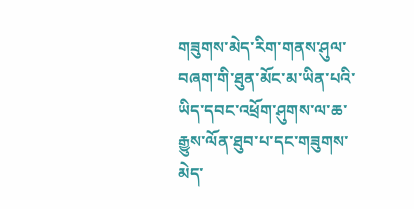གཟུགས་མེད་རིག་གནས་ཤུལ་བཞག་གི་ཐུན་མོང་མ་ཡིན་པའི་ཡིད་དབང་འཕྲོག་ཤུགས་ལ་ཆ་རྒྱུས་ལོན་ཐུབ་པ་དང་གཟུགས་མེད་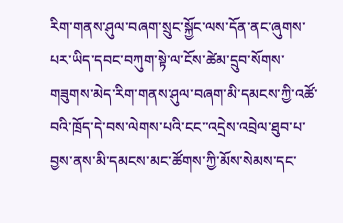རིག་གནས་ཤུལ་བཞག་སྲུང་སྐྱོང་ལས་དོན་ནང་ཞུགས་པར་ཡིད་དབང་བཀུག་སྟེ་ལ་ངོས་ཚེམ་དྲུབ་སོགས་གཟུགས་མེད་རིག་གནས་ཤུལ་བཞག་མི་དམངས་ཀྱི་འཚོ་བའི་ཁྲོད་དེ་བས་ལེགས་པའི་ངང་་འདྲེས་འབྲེལ་ཐུབ་པ་བྱས་ནས་མི་དམངས་མང་ཚོགས་ཀྱི་མོས་སེམས་དང་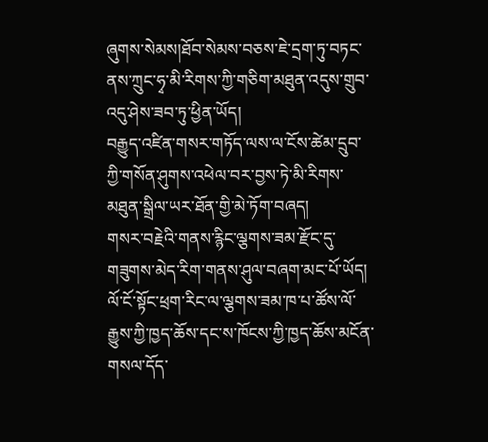ཞུགས་སེམས།ཐོབ་སེམས་བཅས་ཇེ་དྲག་ཏུ་བཏང་ནས་ཀྲུང་ཧྭ་མི་རིགས་ཀྱི་གཅིག་མཐུན་འདུས་གྲུབ་འདུ་ཤེས་ཟབ་ཏུ་ཕྱིན་ཡོད།
བརྒྱུད་འཛིན་གསར་གཏོད་ལས་ལ་ངོས་ཚེམ་དྲུབ་ཀྱི་གསོན་ཤུགས་འཕེལ་བར་བྱས་ཏེ་མི་རིགས་མཐུན་སྒྲིལ་ཡར་ཐོན་གྱི་མེ་ཏོག་བཞད།
གསར་བརྗེའི་གནས་རྙིང་ལྕགས་ཟམ་རྫོང་དུ་གཟུགས་མེད་རིག་གནས་ཤུལ་བཞག་མང་པོ་ཡོད། ལོ་ངོ་སྟོང་ཕྲག་རིང་ལ་ལྕགས་ཟམ་ཁ་པ་ཚོས་ལོ་རྒྱུས་ཀྱི་ཁྱད་ཆོས་དང་ས་ཁོངས་ཀྱི་ཁྱད་ཆོས་མངོན་གསལ་དོད་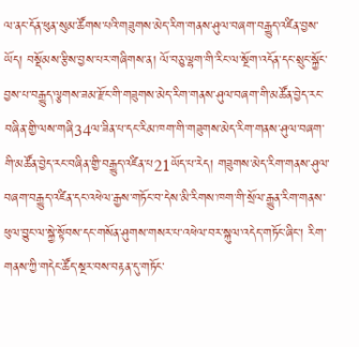ལ་ནང་དོན་ཕུན་སུམ་ཚོགས་པའི་གཟུགས་མེད་རིག་གནས་ཤུལ་བཞག་བརྒྱུད་འཛིན་བྱས་ཡོད། བསྡོམས་རྩིས་བྱས་པར་གཞིགས་ན། ལོ་བཅུ་ལྷག་གི་རིང་ལ་སྔོག་འདོན་དང་སྲུང་སྐྱོང་བྱས་པ་བརྒྱུད་ལྕགས་ཟམ་རྫོང་གི་གཟུགས་མེད་རིག་གནས་ཤུལ་བཞག་གི་མཚོན་བྱེད་རང་བཞིན་གྱི་ལས་གཞི34ལ་ཟིན་པ་དང་རིམ་ཁག་གི་གཟུགས་མེད་རིག་གནས་ཤུལ་བཞག་གི་མཚོན་བྱེད་རང་བཞིན་གྱི་བརྒྱུད་འཛིན་པ21ཡོད་པ་རེད། གཟུགས་མེད་རིག་གནས་ཤུལ་བཞག་བརྒྱུད་འཛིན་དང་འཕེལ་རྒྱས་གཏོང་བ་དེས་མི་རིགས་ཁག་གི་སྲོལ་རྒྱུན་རིག་གནས་ཕུལ་བྱུང་ལ་སྐྱེ་སྟོབས་དང་གསོན་ཤུགས་གསར་པ་འཕེལ་བར་སྐུལ་འདེད་གཏོང་ཞིང་། རིག་གནས་ཀྱི་གདེང་ཚོད་སྔར་བས་བརྟན་དུ་གཏོང་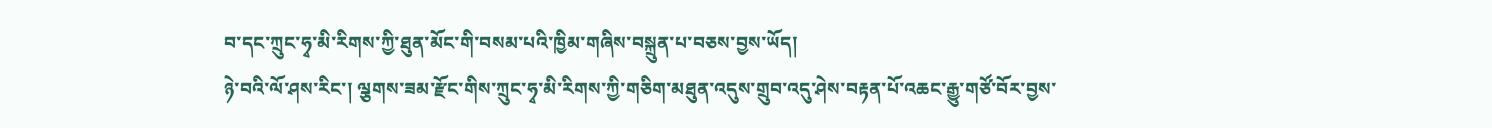བ་དང་ཀྲུང་ཧྭ་མི་རིགས་ཀྱི་ཐུན་མོང་གི་བསམ་པའི་ཁྱིམ་གཞིས་བསྐྲུན་པ་བཅས་བྱས་ཡོད།
ཉེ་བའི་ལོ་ཤས་རིང་། ལྕགས་ཟམ་རྫོང་གིས་ཀྲུང་ཧྭ་མི་རིགས་ཀྱི་གཅིག་མཐུན་འདུས་གྲུབ་འདུ་ཤེས་བརྟན་པོ་འཆང་རྒྱུ་གཙོ་བོར་བྱས་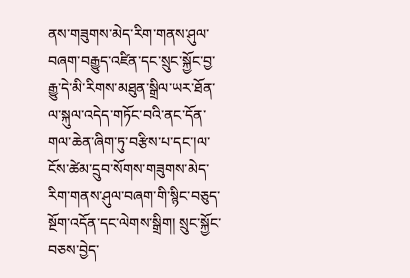ནས་གཟུགས་མེད་རིག་གནས་ཤུལ་བཞག་བརྒྱུད་འཛིན་དང་སྲུང་སྐྱོང་བྱ་རྒྱུ་དེ་མི་རིགས་མཐུན་སྒྲིལ་ཡར་ཐོན་ལ་སྐུལ་འདེད་གཏོང་བའི་ནང་དོན་གལ་ཆེན་ཞིག་ཏུ་བརྩིས་པ་དང་།ལ་ངོས་ཚེམ་དྲུབ་སོགས་གཟུགས་མེད་རིག་གནས་ཤུལ་བཞག་གི་སྙིང་བཅུད་སྔོག་འདོན་དང་ལེགས་སྒྲིག། སྲུང་སྐྱོང་བཅས་བྱེད་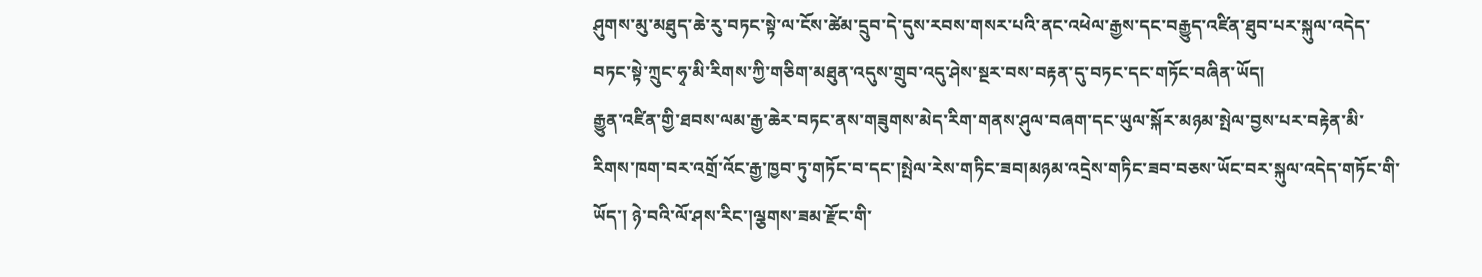ཤུགས་མུ་མཐུད་ཆེ་རུ་བཏང་སྟེ་ལ་ངོས་ཚེམ་དྲུབ་དེ་དུས་རབས་གསར་པའི་ནང་འཕེལ་རྒྱས་དང་བརྒྱུད་འཛིན་ཐུབ་པར་སྐུལ་འདེད་བཏང་སྟེ་ཀྲུང་ཧྭ་མི་རིགས་ཀྱི་གཅིག་མཐུན་འདུས་གྲུབ་འདུ་ཤེས་སྔར་བས་བརྟན་དུ་བཏང་དང་གཏོང་བཞིན་ཡོད།
རྒྱུན་འཛིན་གྱི་ཐབས་ལམ་རྒྱ་ཆེར་བཏང་ནས་གཟུགས་མེད་རིག་གནས་ཤུལ་བཞག་དང་ཡུལ་སྐོར་མཉམ་སྤེལ་བྱས་པར་བརྟེན་མི་རིགས་ཁག་བར་འགྲོ་འོང་རྒྱ་ཁྱབ་ཏུ་གཏོང་བ་དང་།སྤེལ་རེས་གཏིང་ཟབ།མཉམ་འདྲེས་གཏིང་ཟབ་བཅས་ཡོང་བར་སྐུལ་འདེད་གཏོང་གི་ཡོད་། ཉེ་བའི་ལོ་ཤས་རིང་།ལྕགས་ཟམ་རྫོང་གི་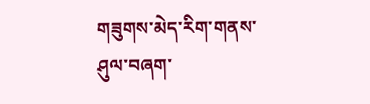གཟུགས་མེད་རིག་གནས་ཤུལ་བཞག་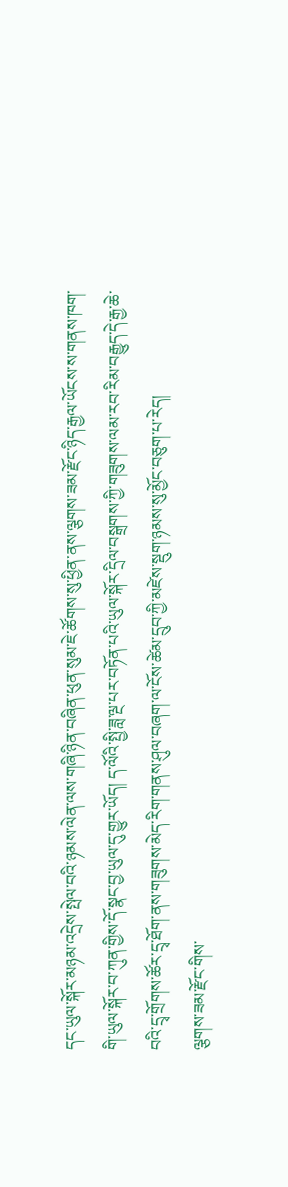དང་ཡུལ་སྐོར་མཉམ་འདྲེས་སྤེལ་བའི་ཉམས་ལེན་ལས་གཞི་ཉིན་བཞིན་ཕུན་སུམ་ཇེ་ཚོགས་སུ་ཕྱིན་ནས་ལྕགས་ཟམ་རྫོང་ཉིད་རྒྱལ་ཡོངས་ས་གནས་ཁག་གི་ཡུལ་སྐོར་བ་ཀུན་གྱིས་དོ་སྣང་བྱ་ཡུལ་དུ་གྱུར་ཡོད། ད་ལོའི་སྤྱི་ཟླ་ལྔ་པར་བཏོན་པའི་ཡུལ་སྐོར་དྲིལ་བསྒྲགས་ཀྱི་གཟུགས་ལམ་རབ་རིམ་བརྒྱུད་དེ་རྒྱ་ཆེ་བའི་དྲྭ་གྲོགས་ཚོར་དྲྭ་ཐོག་ནས་གཟུགས་མེད་རིག་གནས་ཤུལ་བཞག་ལ་ངོས་ཚེམ་དྲུབ་ཀྱི་མཛེས་སྡུག་ཉམས་སུ་མྱོང་བཅུག་པ་རེད།
ལྕགས་ཟམ་རྫོང་གིས་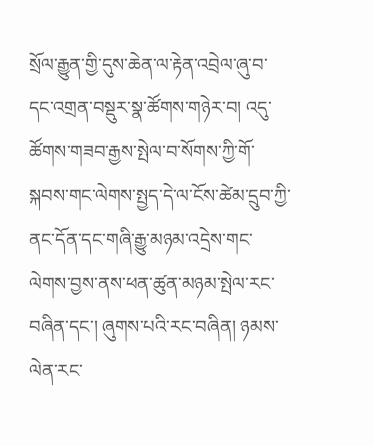སྲོལ་རྒྱུན་གྱི་དུས་ཆེན་ལ་རྟེན་འབྲེལ་ཞུ་བ་དང་འགྲན་བསྡུར་སྣ་ཚོགས་གཉེར་བ། འདུ་ཚོགས་གཟབ་རྒྱས་སྤེལ་བ་སོགས་ཀྱི་གོ་སྐབས་གང་ལེགས་སྤྱད་དེ་ལ་ངོས་ཚེམ་དྲུབ་ཀྱི་ནང་དོན་དང་གཞི་རྒྱུ་མཉམ་འདྲེས་གང་ལེགས་བྱས་ནས་ཕན་ཚུན་མཉམ་སྤེལ་རང་བཞིན་དང་། ཞུགས་པའི་རང་བཞིན། ཉམས་ལེན་རང་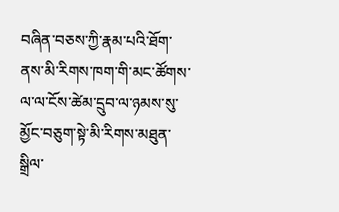བཞིན་བཅས་ཀྱི་རྣམ་པའི་ཐོག་ནས་མི་རིགས་ཁག་གི་མང་ཚོགས་ལ་ལ་ངོས་ཚེམ་དྲུབ་ལ་ཉམས་སུ་མྱོང་བཅུག་སྟེ་མི་རིགས་མཐུན་སྒྲིལ་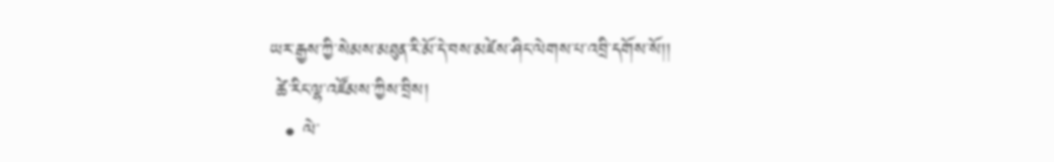ཡར་རྒྱས་ཀྱི་སེམས་མཐུན་རི་མོ་དེ་བས་མཛེས་ཤིང་ལེགས་པ་འབྲི་དགོས་སོ།།
 ཚེ་རིང་ལྷ་འཛོམས་ཀྱིས་བྲིས།
  • ལེ་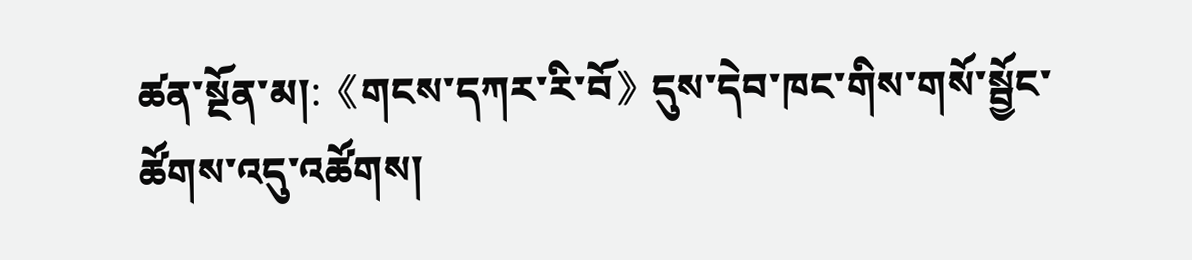ཚན་སྔོན་མ།:《གངས་དཀར་རི་བོ》དུས་དེབ་ཁང་གིས་གསོ་སྦྱོང་ཚོགས་འདུ་འཚོགས།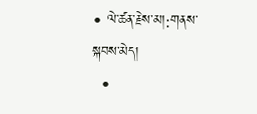• ལེ་ཚན་རྗེས་མ།:གནས་སྐབས་མེད།
  •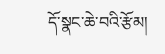དོ་སྣང་ཆེ་བའི་རྩོམ།